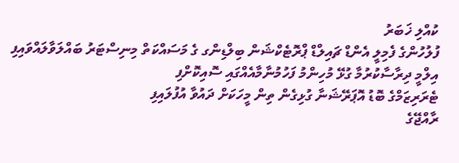ކުއްލި ޚަބަރު
ފުލުހުންގެ ފެމިލީ އެންޑް ޗައިލްޑް ޕްރޮޓެކްޝަން ބިލްޑިންގ ގެ މަސައްކަތް މިނިސްޓަރު ބައްލަވާލައްވައިފި
އިލްމީ ދިރާސާކުރުމާ ގުޅޭ މުހިންމު ފަހުމުނާމާއެއްގައި ސޮއިކޮށްފި
ޓެރަރިޒަމްގެ ބޮޑު އޮޕަރޭޝަނާ ގުޅިގެން ތިން މީހަކަށް ދައުވާ އުފުލައިފި
ރާއްޖޭގެ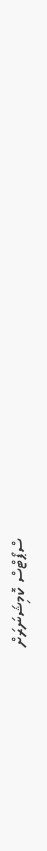ސްޕޯޓްސް ކޮމިޝަނަރަށް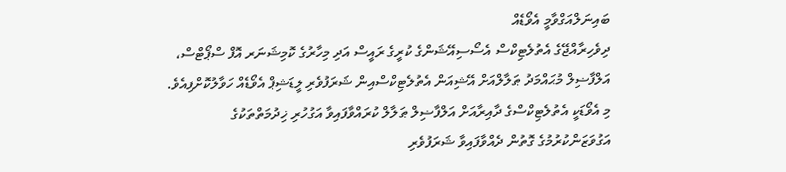ބައިނަލްއަގްވާމީ އެވޯޑެއް
ދިވެހިރާއްޖޭގެ އެތުލެޓިކްސް އެސޯސިއޭޝަންގެ ކުރީގެ ރައީސް އަދި މިހާރުގެ ކޮމިޝަނަރ އޮފް ސްޕޯޓްސް، އަލްފާޟިލް މުޙައްމަދު ޠަލާލްއަށް އޭޝިއަން އެތުލެޓިކްސްއިން ޝަރަފުވެރި ލީޑަޝިޕް އެވޯޑެއް ހަވާލުކޮށްފިއެވެ. މި އެވޯޑަކީ އެތުލެޓިކްސްގެ ދާއިރާއަށް އަލްފާޟިލް ޠަލާލް ކުރައްވާފައިވާ އަގުހުރި ޚިދުމަތްތަކުގެ އަގުވަޒަންކުރުމުގެ ގޮތުން ދެއްވާފައިވާ ޝަރަފުވެރި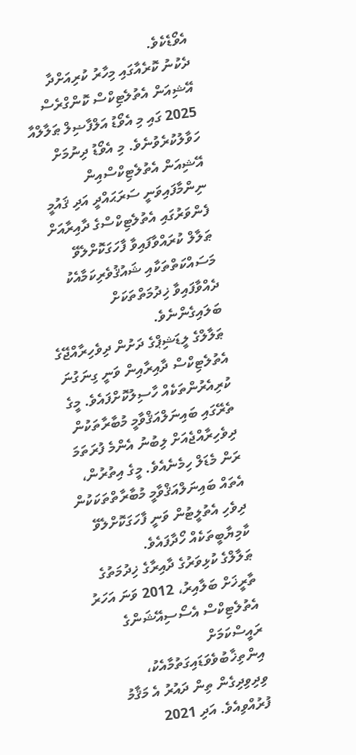އެވޯޑެކެވެ.
ދެކުނު ކޮރެއާގައި މިހާރު ކުރިއަށްދާ އޭޝިއަން އެތުލެޓިކްސް ކޮންގްރެސް 2025 ގައި މި އެވޯޑު އަލްފާޟިލް ޠަލާލްއާ ހަވާލުކުރެވުނެވެ. މި އެވޯޑު ދިނުމަށް އޭޝިއަން އެތުލެޓިކްސްއިން ނިންމާފައިވަނީ ސަރަޙައްދީ އަދި ޤައުމީ ފެންވަރުގައި އެތުލެޓިކްސްގެ ދާއިރާއަށް ޠަލާލް ކުރައްވާފައިވާ ފާހަގަކޮށްލެވޭ މަސައްކަތްތަކާއި ޝައުޤުވެރިކަމާއެކު ދެއްވާފައިވާ ޚިދުމަތްތަކަށް ބަލައިގެންނެވެ.
ޠަލާލްގެ ލީޑަޝިޕްގެ ދަށުން ދިވެހިރާއްޖޭގެ އެތުލެޓިކްސް ދާއިރާއިން ވަނީ ގިނަގުނަ ކުރިއެރުންތަކެއް ހާސިލުކޮށްފައެވެ. މީގެ ތެރޭގައި ބައިނަލްއަޤްވާމީ މުބާރާތަކުން ދިވެހިރާއްޖެއަށް ލިބުނު އެންމެ ފުރަތަމަ ރަން މެޑަލް ހިމެނެއެވެ. މީގެ އިތުރުން، އެތައް ބައިނަލްއަޤްވާމީ މުބާރާތްތަކަކުން ދިވެހި އެތުލީޓުން ވަނީ ފާހަގަކޮށްލެވޭ ކާމިޔާބީތަކެއް ހޯދާފައެވެ.
ޠަލާލްގެ ކުޅިވަރުގެ ދާއިރާގެ ޚިދުމަތުގެ ތާރީޚަށް ބަލާއިރު، 2012 ވަނަ އަހަރު އެތުލެޓިކްސް އެސޯސިއޭޝަންގެ ރައީސްކަމަށް އިންތިޚާބުވެވަޑައިގަތުމާއެކު، ވިދިވިދިގެން ތިން ދައުރު އެ މަޤާމު ފުރުއްވިއެވެ. އަދި 2021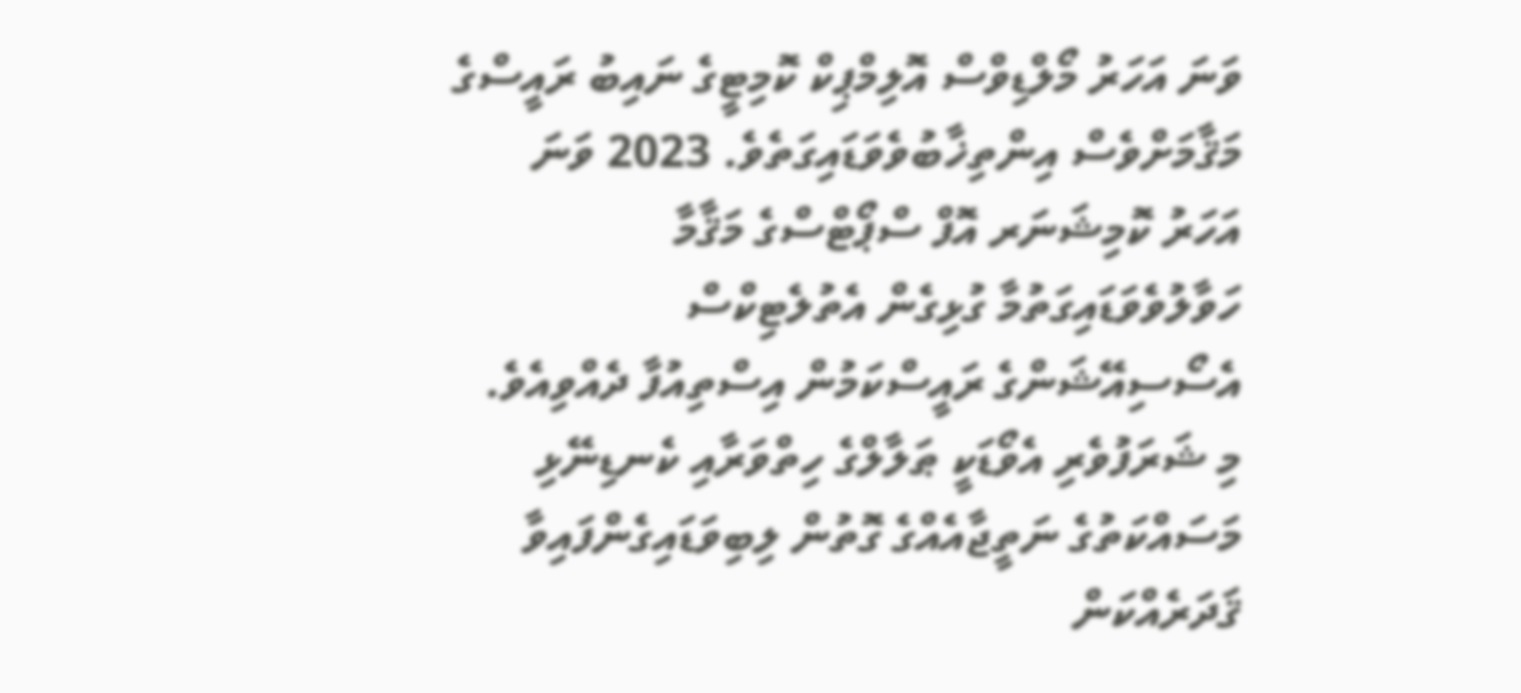ވަނަ އަހަރު މޯލްޑިވްސް އޮލިމްޕިކް ކޮމިޓީގެ ނައިބު ރައީސްގެ މަޤާމަށްވެސް އިންތިޚާބުވެވަޑައިގަތެވެ. 2023 ވަނަ އަހަރު ކޮމިޝަނަރ އޮފް ސްޕޯޓްސްގެ މަޤާމާ ހަވާލުވެވަޑައިގަތުމާ ގުޅިގެން އެތުލެޓިކްސް އެސޯސިއޭޝަންގެ ރައީސްކަމުން އިސްތިއުފާ ދެއްވިއެވެ.
މި ޝަރަފުވެރި އެވޯޑަކީ ޠަލާލްގެ ހިތްވަރާއި ކެނޑިނޭޅި މަސައްކަތުގެ ނަތީޖާއެއްގެ ގޮތުން ލިބިވަޑައިގެންފައިވާ ޤަދަރެއްކަން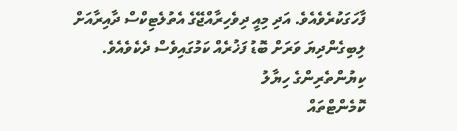ފާހަގަކުރެވެއެވެ. އަދި މިއީ ދިވެހިރާއްޖޭގެ އެތުލެޓިކްސް ދާއިރާއަށް ލިބިގެންދިޔަ ވަރަށް ބޮޑު ފަޚުރެއް ކަމުގައިވެސް ދެކެވެއެވެ.
ކިޔުންތެރިންގެ ހިޔާލު
ކޮމެންޓްތައް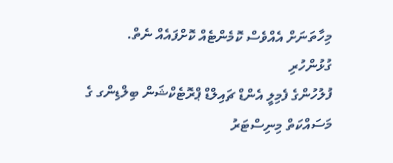މިހާތަނަށް އެއްވެސް ކޮމެންޓެއް ކޮށްފައެއް ނެތް.
ގުޅުންހުރި
ފުލުހުންގެ ފެމިލީ އެންޑް ޗައިލްޑް ޕްރޮޓެކްޝަން ބިލްޑިންގ ގެ މަސައްކަތް މިނިސްޓަރު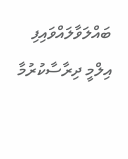ބައްލަވާލައްވައިފި
އިލްމީ ދިރާސާކުރުމާ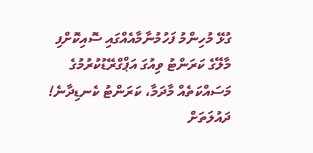ގުޅޭ މުހިންމު ފަހުމުނާމާއެއްގައި ސޮއިކޮށްފި
މާލޭގެ ކަރަންޓު ވިއުގަ އަޕްގްރޭޑުކުރުމުގެ މަސައްކަތެއް މާދަމާ، ކަރަންޓު ކެނޑިދާނެ!
ދައުލަތަށް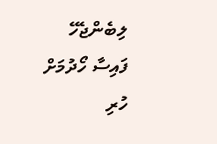ލިބެންޖެހޭ ފައިސާ ހޯދުމަށް ހުރި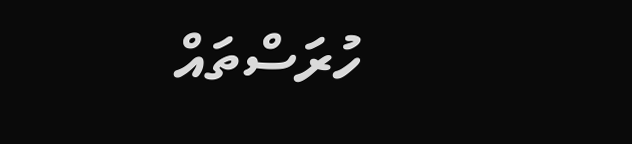ހުރަސްތައް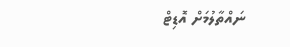ނައްތާލުމަށް އޮޑިޓް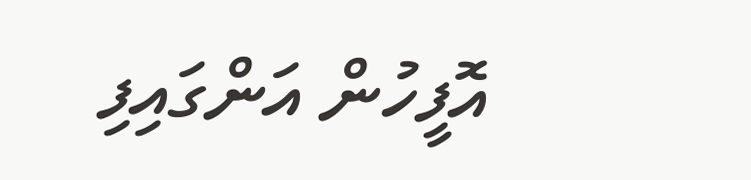އޮފީހުން އަންގައިފި